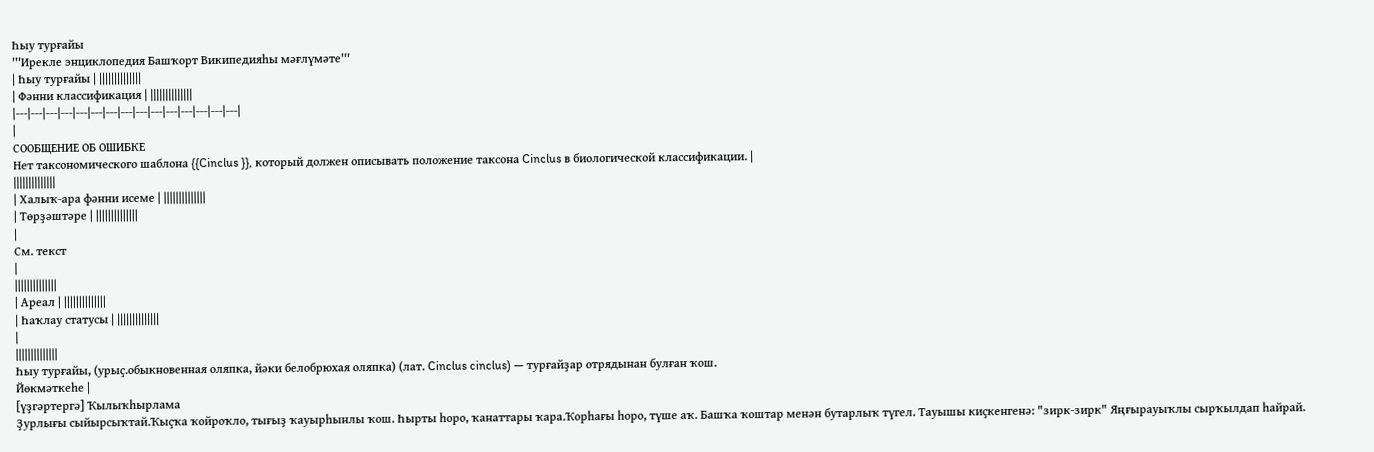Һыу турғайы
'''Ирекле энциклопедия Башҡорт Википедияһы мәғлүмәте'''
| Һыу турғайы | ||||||||||||||
| Фәнни классификация | ||||||||||||||
|---|---|---|---|---|---|---|---|---|---|---|---|---|---|---|
|
СООБЩЕНИЕ ОБ ОШИБКЕ
Нет таксономического шаблона {{Cinclus }}, который должен описывать положение таксона Cinclus в биологической классификации. |
||||||||||||||
| Халыҡ-ара фәнни исеме | ||||||||||||||
| Төрҙәштәре | ||||||||||||||
|
См. текст
|
||||||||||||||
| Ареал | ||||||||||||||
| Һаҡлау статусы | ||||||||||||||
|
||||||||||||||
Һыу турғайы, (урыҫ.обыкновенная оляпка, йәки белобрюхая оляпка) (лат. Cinclus cinclus) — турғайҙар отрядынан булған ҡош.
Йөкмәткеһе |
[үҙгәртергә] Ҡылыҡһырлама
Ҙурлығы сыйырсыҡтай.Ҡыҫҡа ҡойроҡло, тығыҙ ҡауырһынлы ҡош. Һырты һоро, ҡанаттары ҡара.Ҡорһағы һоро, түше аҡ. Башҡа ҡоштар менән бутарлыҡ түгел. Тауышы киҫкенгенә: "зирк-зирк" Яңғырауыҡлы сырҡылдап һайрай.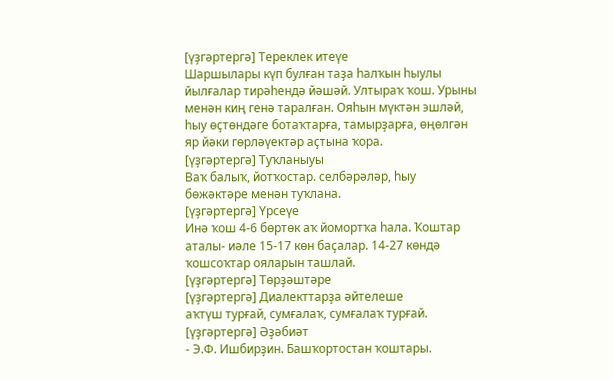[үҙгәртергә] Тереклек итеүе
Шаршылары күп булған таҙа һалҡын һыулы йылғалар тирәһендә йәшәй. Ултыраҡ ҡош. Урыны менән киң генә таралған. Ояһын мүктән эшләй, һыу өҫтөндәге ботаҡтарға, тамырҙарға, өңөлгән яр йәки гөрләүектәр аҫтына ҡора.
[үҙгәртергә] Туҡланыуы
Ваҡ балыҡ, йотҡостар. селбәрәләр, һыу бөжәктәре менән туҡлана.
[үҙгәртергә] Үрсеүе
Инә ҡош 4-6 бөртөк аҡ йомортҡа һала. Ҡоштар аталы- иәле 15-17 көн баҫалар. 14-27 көндә ҡошсоҡтар ояларын ташлай.
[үҙгәртергә] Төрҙәштәре
[үҙгәртергә] Диалекттарҙа әйтелеше
аҡтүш турғай, сумғалаҡ, сумғалаҡ турғай.
[үҙгәртергә] Әҙәбиәт
- Э.Ф. Ишбирҙин. Башҡортостан ҡоштары.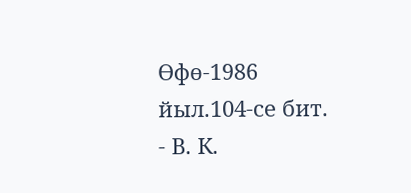Өфө-1986 йыл.104-се бит.
- В. К.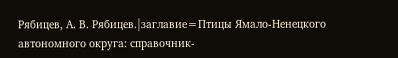Рябицев, А. В. Рябицев.|заглавие=Птицы Ямало-Ненецкого автономного округа: справочник-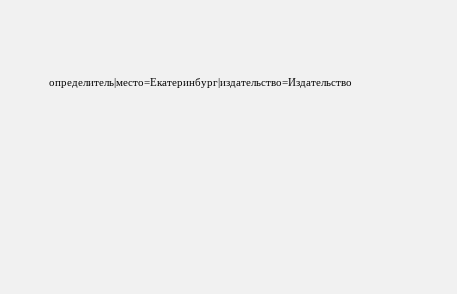определитель|место=Екатеринбург|издательство=Издательство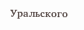Уральского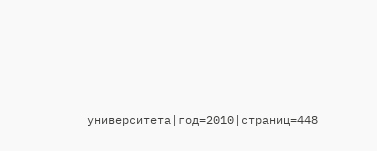университета|год=2010|страниц=448